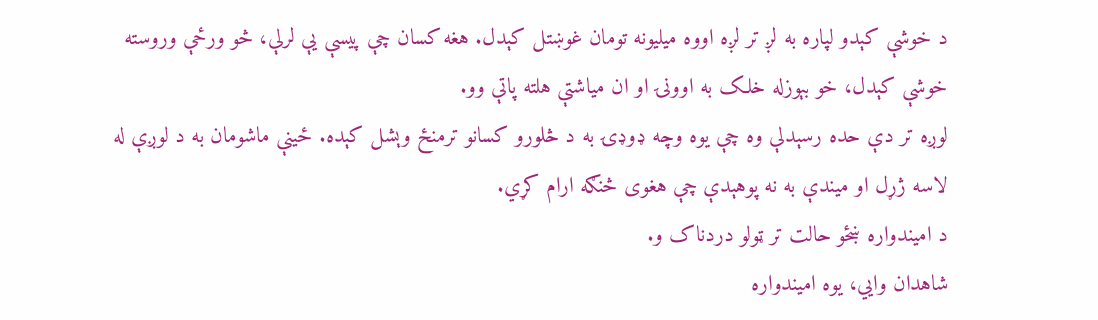د خوشې کېدو لپاره به لږ تر لږه اووه میلیونه تومان غوښتل کېدل. هغه کسان چې پیسې یې لرلې، څو ورځې وروسته خوشې کېدل، خو بېوزله خلک به اوونۍ او ان میاشتې هلته پاتې وو.
لوږه تر دې حده رسېدلې وه چې یوه وچه ډوډۍ به د څلورو کسانو ترمنځ وېشل کېده. ځینې ماشومان به د لوږې له لاسه ژړل او میندې به نه پوهېدې چې هغوی څنګه ارام کړي.
د امیندواره ښځو حالت تر ټولو دردناک و.
شاهدان وایي، یوه امیندواره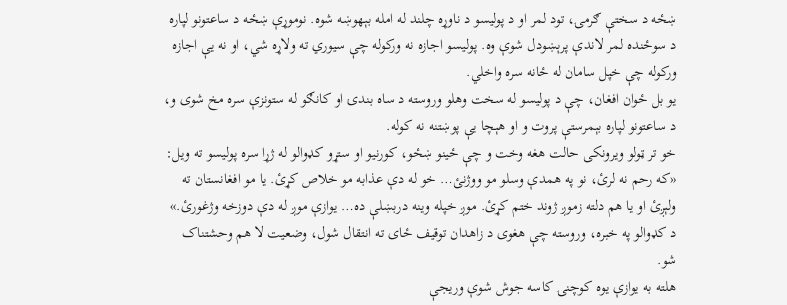ښځه د سختې ګرمۍ، تود لمر او د پولیسو د ناوړه چلند له امله بېهوښه شوه. نوموړې ښځه د ساعتونو لپاره د سوځنده لمر لاندې پرېښودل شوې وه. پولیسو اجازه نه ورکوله چې سیوري ته ولاړه شي، او نه یې اجازه ورکوله چې خپل سامان له ځانه سره واخلي.
یو بل ځوان افغان، چې د پولیسو له سخت وهلو وروسته د ساه بندۍ او کانګو له ستونزې سره مخ شوی و، د ساعتونو لپاره بېمرستې پروت و او هېچا یې پوښتنه نه کوله.
خو تر ټولو ویرونکی حالت هغه وخت و چې ځینو ښځو، کورنیو او ستړو کډوالو له ژړا سره پولیسو ته ویل:
«که رحم نه لرئ، نو په همدې وسلو مو ووژنئ… خو له دې عذابه مو خلاص کړئ. یا مو افغانستان ته ولېږئ او یا هم دلته زموږ ژوند ختم کړئ. موږ خپله وینه دربښلې ده… یوازې موږ له دې دوزخه وژغورئ.»
د کډوالو په خبره، وروسته چې هغوی د زاهدان توقیف ځای ته انتقال شول، وضعیت لا هم وحشتناک شو.
هلته به یوازې یوه کوچنۍ کاسه جوش شوې وریجې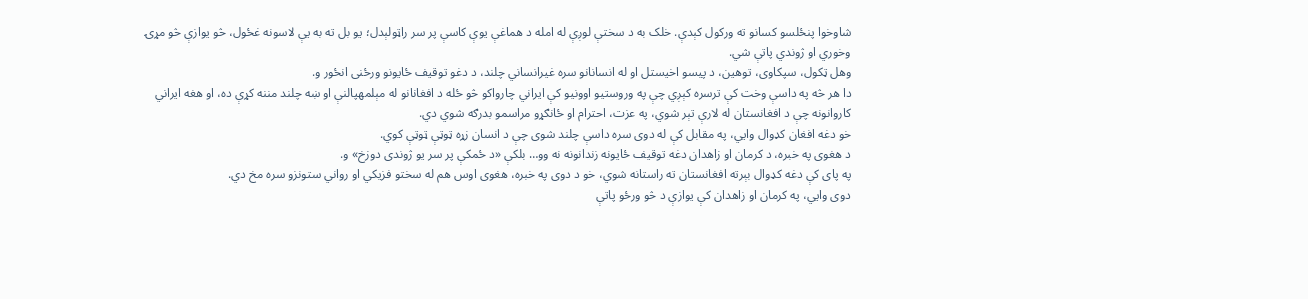شاوخوا پنځلسو کسانو ته ورکول کېدې. خلک به د سختې لوږې له امله د هماغې یوې کاسې پر سر راټولېدل؛ یو بل ته به یې لاسونه غځول، څو یوازې څو مړۍ وخوري او ژوندي پاتې شي.
وهل ټکول، سپکاوی، توهین، د پیسو اخیستل او له انسانانو سره غیرانساني چلند، د دغو توقیف ځایونو ورځنی انځور و.
دا هر څه په داسې وخت کې ترسره کېږي چې په وروستیو اوونیو کې ایراني چارواکو څو ځله د افغانانو له مېلمهپالنې او ښه چلند مننه کړې ده، او هغه ایراني کاروانونه چې د افغانستان له لارې تېر شوي، په عزت، احترام او ځانګړو مراسمو بدرګه شوي دي.
خو دغه افغان کډوال وایي، په مقابل کې له دوی سره داسې چلند شوی چې د انسان زړه ټوټې ټوټې کوي.
د هغوی په خبره، د کرمان او زاهدان دغه توقیف ځایونه زندانونه نه وو… بلکې «د ځمکې پر سر یو ژوندی دوزخ» و.
په پای کې دغه کډوال بېرته افغانستان ته راستانه شوي، خو د دوی په خبره، هغوی اوس هم له سختو فزیکي او رواني ستونزو سره مخ دي.
دوی وایي، په کرمان او زاهدان کې یوازې د څو ورځو پاتې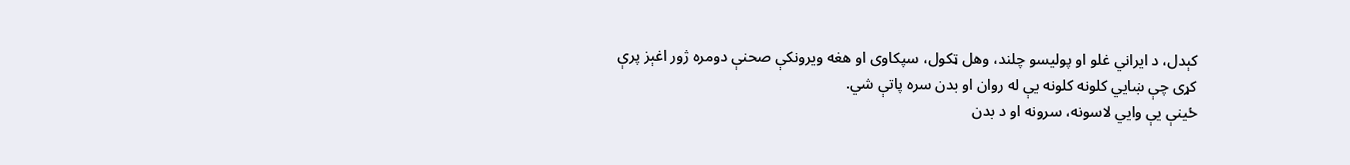کېدل، د ایراني غلو او پولیسو چلند، وهل ټکول، سپکاوی او هغه ویرونکې صحنې دومره ژور اغېز پرې کړی چې ښایي کلونه کلونه یې له روان او بدن سره پاتې شي.
ځینې یې وایي لاسونه، سرونه او د بدن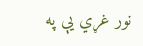نور غړي یې په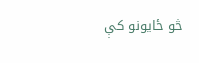څو ځایونو کې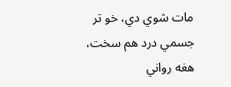مات شوي دي، خو تر جسمي درد هم سخت، هغه رواني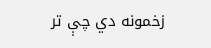زخمونه دي چې تر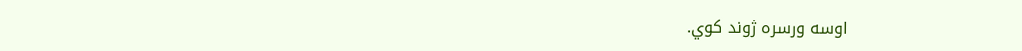اوسه ورسره ژوند کوي.